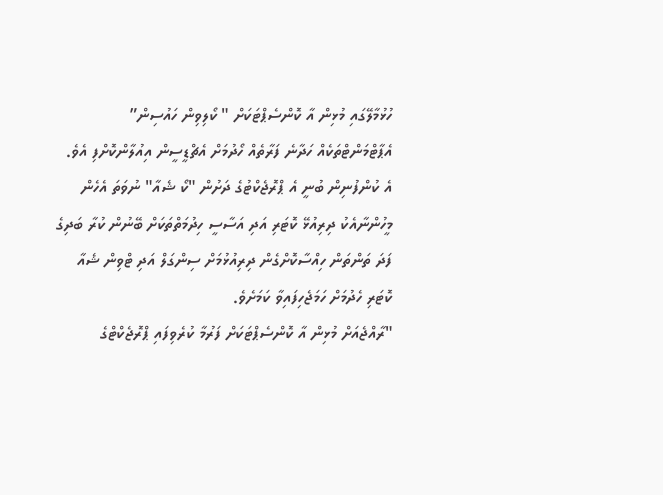ހުޅުމާލޭގައި މުޅިން އާ ކޮންސެޕްޓަކަށް " ކޯލިވިން ހައުސިން” އެޕާޓްމަންޓްތަކެއް ހަދާނެ ފަރާތެއް ހޯދުމަށް އެޗްޑީސީން އިއުލާންކޮށްފި އެވެ.
އެ ކުންފުނިން ބުނީ އެ ޕްރޮޖެކްޓުގެ ދަށުން "ކޯ ޝެއާ" ނުވަތަ އެހެން މީހުންނާއެކު ދިރިއުޅޭ ކޮޓަރި އަދި އަސާސީ ހިދުމަތްތަކަށް ބޭނުން ކުރާ ބަދިގެ ފަދަ ތަންތަން ހިއްސާކޮށްގެން ދިރިއުޅުމަށް ސިންގަލް އަދި ޓްވިން ޝެއާ ކޮޓަރި ހެދުމަށް ހަމަޖެހިފައިވާ ކަމަށެވެ.
"ރާއްޖެއަށް މުޅިން އާ ކޮންސެޕްޓަކަށް ފަރުމާ ކުރެވިފައި ޕްރޮޖެކްޓްގެ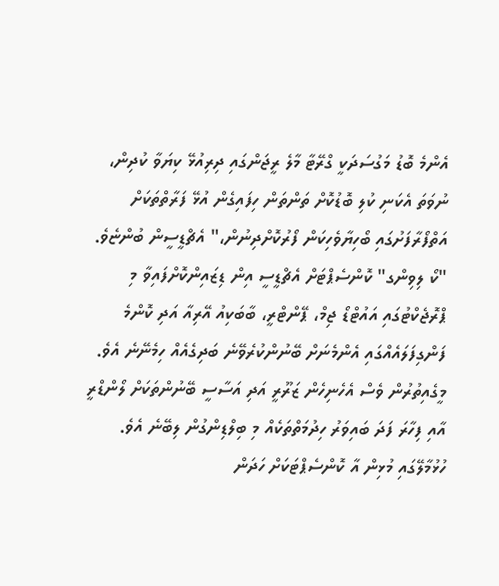އެންމެ ބޮޑު މަގުސަދަކީ ގްރޭޓާ މާލެ ރީޖަންގައި ދިރިއުޅޭ ކިޔަވާ ކުދިން، ނުވަތަ އެކަނި ކުލި ބޮޑުކޮށް ތަންތަން ހިފައިގެން އުޅޭ ފަރާތްތަކަށް އަތްފޯރާފަށުގައި ބޯހިޔާވެހިކަން ފޯރުކޮށްދިނުން،" އެޗްޑީސީން ބުންޏެވެ.
"ކޯ ލިވިންގ" ކޮންސެޕްޓަށް އެޗްޑީސީ އިން ޑިޒައިންކޮށްފައިވާ މި ޕްރޮޖެކްޓުގައި އައުޓްޑޯ ޖިމް، ޕޭންޓްރީ، ބާބަކިއު އޭރިއާ އަދި ކޮންމެ ފަންގިފަލައެއްގައި އެންމެނަށް ބޭނުންކުރެވޭނެ ބަދިގެއެއް ހިމެނޭނެ އެވެ. މީގެއިތުރުން ވެސް އެހެނިހެން ޒަރޫރީ އަދި އަސާސީ ބޭނުންތަކަށް ލޯންޑްރީ އާއި ފިހާރަ ފަދަ ބައިވަރު ހިދުމަތްތަކެއް މި ބިލްޑިންގުން ލިބޭނެ އެވެ.
ހުޅުމާލޭގައި މުޅިން އާ ކޮންސެޕްޓަކަށް ހަދަން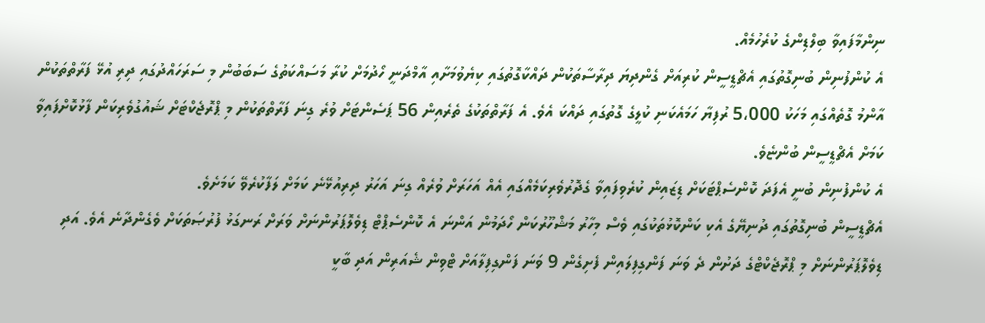ނިންމާފައިވާ ބިލްޑިންގެ ކުރެހުމެއް.
އެ ކުންފުނިން ބުނިގޮތުގައި އެޗްޑީސީން ކުރިއަށް ގެންދިޔަ ދިރާސާތަކުން ދައްކާގޮތުގައި ކިޔެވުމަށާއި އާމްދަނީ ހޯދުމަށް ކުރާ މަސައްކަތުގެ ސަބަބުން މި ސަރަހައްދުގައި ދިރި އުޅޭ ފަރާތްތަކުން އާންމު ގޮތެއްގައި މަހަކު 5،000 ރުފިޔާ ހަމައެކަނި ކުލީގެ ގޮތުގައި ދައްކަ އެވެ. އެ ފަރާތްތަކުގެ ތެރެއިން 56 ޕަސެންޓަށް ވުރެ ގިނަ ފަރާތްތަކުން މި ޕްރޮޖެކްޓަށް ޝައުގުވެރިކަން ފާޅުކޮށްފައިވާ ކަމަށް އެޗްޑީސީން ބުންޏެވެ.
އެ ކުންފުނިން ބުނީ އެފަދަ ކޮންސެޕްޓަކަށް ޑިޒައިން ކުރެވިފައިވާ ގެދޮރުވެރިކަމެއްގައި އެއް އަހަރަށް ވުރެއް ގިނަ އަހަރު ދިރިއުޅޭނެ ކަމަށް ލަފާކުރެވޭ ކަމަށެވެ.
އެޗްޑީސީން ބުނިގޮތުގައި ދުނިޔޭގެ އެކި ކަންކޮޅުތަކުގައި ވެސް މިހާރު މަޝްހޫރުކަން ހޯދަމުން އަންނަ އެ ކޮންސެޕްޓް ޑިވެލޮޕަރުންނަށް ވަރަށް ރަނގަޅު ފުރުޞަތަކަށް ވެގެންދާނެ އެވެ. އަދި ޑިވެލޮޕަރުންނަށް މި ޕްރޮޖެކްޓްގެ ދަށުން ދެ ވަނަ ފަންގިފިލައިން ފެށިގެން 9 ވަނަ ފަންގިފިލާއަށް ޓްވިން ޝެއަރިން އަދި ބާކީ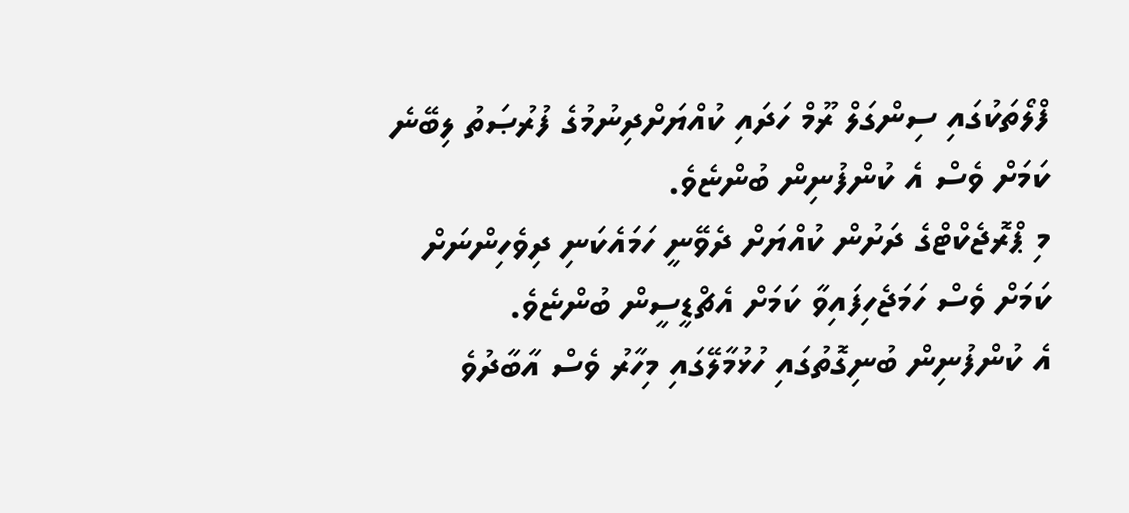ފްލޯތަކުގައި ސިންގަލް ރޫމް ހަދައި ކުއްޔަށްދިނުމުގެ ފުރުޞަތު ލިބޭނެ ކަމަށް ވެސް އެ ކުންފުނިން ބުންޏެވެ.
މި ޕްރޮޖެކްޓްގެ ދަށުން ކުއްޔަށް ދެވޭނީ ހަމައެކަނި ދިވެހިންނަށް ކަމަށް ވެސް ހަމަޖެހިފައިވާ ކަމަށް އެޗްޑީސީން ބުންޏެވެ.
އެ ކުންފުނިން ބުނިގޮތުގައި ހުޅުމާލޭގައި މިހާރު ވެސް އާބާދުވެ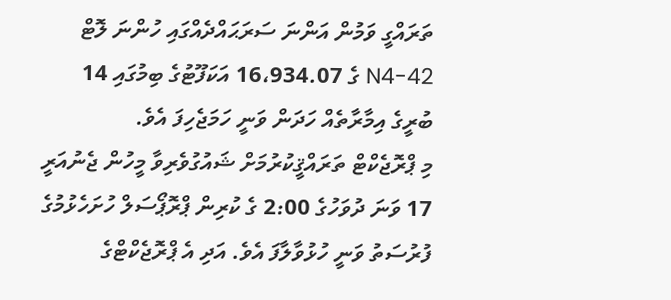ތަރައްގީ ވަމުން އަންނަ ސަރަޙައްދެއްގައި ހުންނަ ލޮޓް N4-42 ގެ 16،934.07 އަކަފޫޓުގެ ބިމުގައި 14 ބުރީގެ އިމާރާތެއް ހަދަން ވަނީ ހަމަޖެހިފަ އެވެ.
މި ޕްރޮޖެކްޓް ތަރައްޤީކުރުމަށް ޝައުގުވެރިވާ މީހުން ޖެނުއަރީ 17 ވަނަ ދުވަހުގެ 2:00 ގެ ކުރިން ޕްރޮޕޯސަލް ހުށަހެޅުމުގެ ފުރުސަތު ވަނީ ހުޅުވާލާފަ އެވެ. އަދި އެ ޕްރޮޖެކްޓްގެ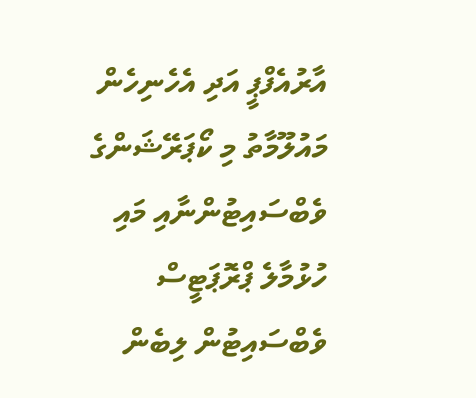އާރުއެފްޕީ އަދި އެހެނިހެން މައުލޫމާތު މި ކޯޕަރޭޝަންގެ ވެބްސައިޓުންނާއި މައި ހުޅުމާލެ ޕްރޮޕަޓީސް ވެބްސައިޓުން ލިބެން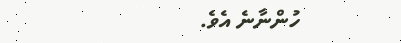ހުންނާނެ އެވެ.